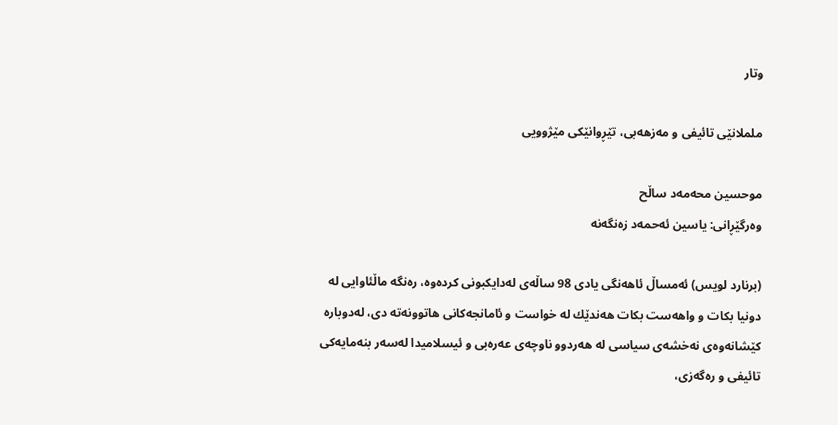وتار

ململانێی تائیفی‌ و مه‌زهه‌بی‌، تێڕوانێكی‌ مێژوویی

موحسین محه‌مه‌د ساڵح
وه‌رگێڕانی‌: یاسین ئه‌حمه‌د زه‌نگه‌نه‌

(برنارد لویس) ئه‌مساڵ ئاهه‌نگی‌ یادی‌ 98 ساڵه‌ی‌ له‌دایكبونی‌ كرده‌وه‌، ره‌نگه‌ ماڵئاوایی له‌ دونیا بكات و واهه‌ست بكات هه‌ندێك له‌ خواست و ئامانجه‌كانی‌ هاتوونه‌ته‌ دی‌، له‌دوباره‌ كێشانه‌وه‌ی‌ نه‌خشه‌ی‌ سیاسی‌ له‌ هه‌ردوو ناوچه‌ی‌ عه‌ره‌بی‌ و ئیسلامیدا له‌سه‌ر بنه‌مایه‌كی‌ تائیفی‌ و ره‌گه‌زی‌،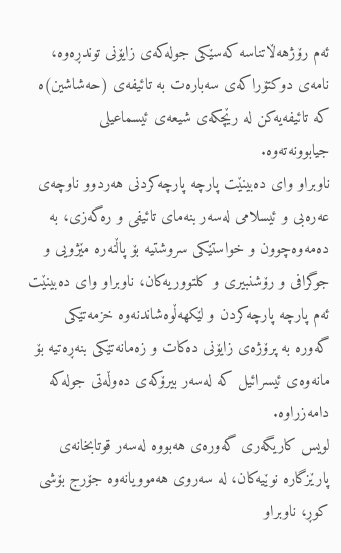ئه‌م رۆژهه‌ڵاتناسه‌ كه‌سێكی‌ جوله‌كه‌ی‌ زایۆنی‌ توندڕه‌وه‌، نامه‌ی‌ دوكتۆراكه‌ی‌ سه‌باره‌ت به‌ تائیفه‌ی‌ (حه‌شاشین)ه‌ كه‌ تائیفه‌یه‌كن له‌ رێچكه‌ی‌ شیعه‌ی‌ ئیسماعیلی‌ جیابوونه‌ته‌وه‌.
ناوبراو وای‌ ده‌بینێت پارچه‌ پارچه‌كردنی‌ هه‌ردوو ناوچه‌ی‌ عه‌ره‌بی‌ و ئیسلامی‌ له‌سه‌ر بنه‌مای‌ تائیفی‌ و ره‌گه‌زی‌، به‌ ده‌مه‌وه‌چوون و خواستێكی‌ سروشتیه‌ بۆ پاڵنه‌ره‌ مێژویی و جوگرافی‌ و رۆشنبیری‌ و كلتووریه‌كان، ناوبراو وای‌ ده‌بینێت ئه‌م پارچه‌ پارچه‌كردن و لێكهه‌ڵوه‌شاندنه‌وه‌ خزمه‌تێكی‌ گه‌وره‌ به‌ پرۆژه‌ی‌ زایۆنی‌ ده‌كات و زه‌مانه‌تێكی‌ بنه‌ڕه‌تیه‌ بۆ مانه‌وه‌ی‌ ئیسرائیل كه‌ له‌سه‌ر بیرۆكه‌ی‌ ده‌وڵه‌تی‌ جوله‌كه‌ دامه‌زراوه‌.
لویس كاریگه‌ری‌ گه‌وره‌ی‌ هه‌بووه‌ له‌سه‌ر قوتابخانه‌ی‌ پارێزگاره‌ نوێیه‌كان، له‌ سه‌روی‌ هه‌موویانه‌وه‌ جۆرج بۆشی‌ كوڕ، ناوبراو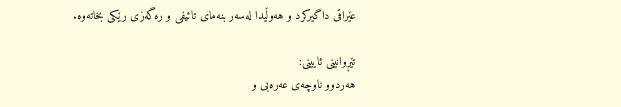عێراقی‌ داگیركرد و هه‌وڵیدا له‌سه‌ر بنه‌مای‌ تائیفی‌ و ره‌گه‌زی‌ رێكی بخاته‌وه‌.

تێڕوانینی‌ ئایینی‌:
هه‌ردوو ناوچه‌ی‌ عه‌ره‌بی‌ و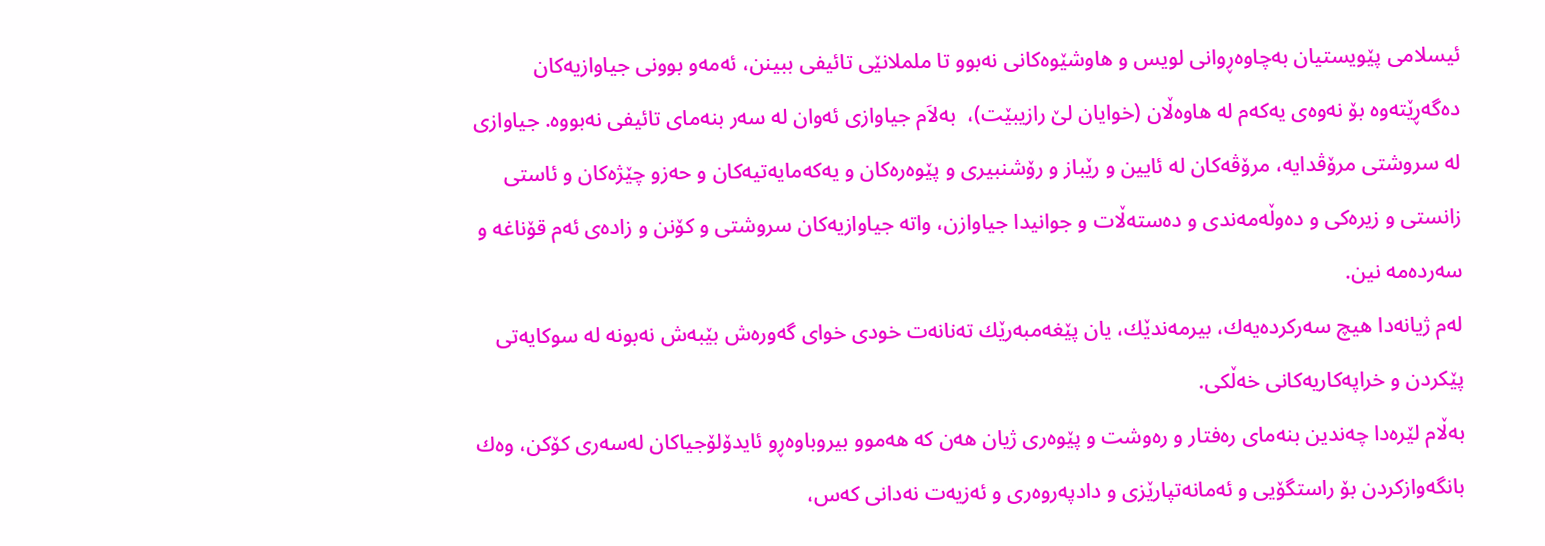ئیسلامی‌ پێویستیان به‌چاوه‌ڕوانی‌ لویس و هاوشێوه‌كانی‌ نه‌بوو تا ململانێی تائیفی‌ ببینن، ئه‌مه‌و بوونی‌ جیاوازیه‌كان ده‌گه‌ڕێته‌وه‌ بۆ نه‌وه‌ی‌ یه‌كه‌م له‌ هاوه‌ڵان (خوایان لێ رازیبێت)،  به‌لاَم جیاوازی‌ ئه‌وان له‌ سه‌ر بنه‌مای‌ تائیفی‌ نه‌بووه‌. جیاوازی‌ له‌ سروشتی‌ مرۆڤدایه‌، مرۆڤه‌كان له‌ ئایین و رێباز و رۆشنبیری‌ و پێوه‌ره‌كان و یه‌كه‌مایه‌تیه‌كان و حه‌زو چێژه‌كان و ئاستی‌ زانستی‌ و زیره‌كی‌ و ده‌وڵه‌مه‌ندی‌ و ده‌سته‌ڵات و جوانیدا جیاوازن، واته‌ جیاوازیه‌كان سروشتی‌ و كۆنن و زاده‌ی‌ ئه‌م قۆناغه‌ و سه‌رده‌مه‌ نین.
له‌م ژیانه‌دا هیچ سه‌ركرده‌یه‌ك، بیرمه‌ندێك، یان پێغه‌مبه‌رێك ته‌نانه‌ت خودی‌ خوای‌ گه‌وره‌ش بێبه‌ش نه‌بونه‌ له‌ سوكایه‌تی‌ پێكردن و خراپه‌كاریه‌كانی‌ خه‌ڵكی‌.
به‌ڵام لێره‌دا چه‌ندین بنه‌مای‌ ره‌فتار و ره‌وشت و پێوه‌ری‌ ژیان هه‌ن كه‌ هه‌موو بیروباوه‌ڕو ئایدۆلۆجیاكان له‌سه‌ری‌ كۆكن، وه‌ك بانگه‌وازكردن بۆ راستگۆیی و ئه‌مانه‌تپارێزی‌ و دادپه‌روه‌ری‌ و ئه‌زیه‌ت نه‌دانی‌ كه‌س،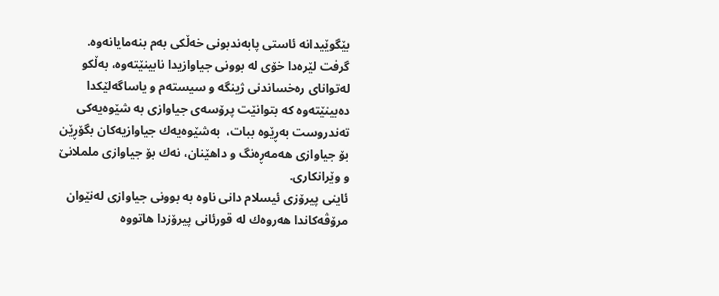بێگوێیدانه‌ ئاستی‌ پابه‌ندبونی‌ خه‌ڵكی‌ به‌م بنه‌مایانه‌وه‌.
گرفت لێره‌دا خۆی‌ له‌ بوونی‌ جیاوازیدا نابینێته‌وه‌، به‌ڵكو له‌توانای‌ ره‌خساندنی‌ ژینگه‌ و سیسته‌م و یاساگه‌لێكدا ده‌بینێته‌وه‌ كه‌ بتوانێت پرۆسه‌ی‌ جیاوازی‌ به‌ شێوه‌یه‌كی‌ ته‌ندروست به‌ڕێوه‌ ببات،  به‌شێوه‌یه‌ك جیاوازیه‌كان بگۆڕێن بۆ جیاوازی‌ هه‌مه‌ڕه‌نگ و داهێنان، نه‌ك بۆ جیاوازی‌ ململانێ و وێرانكاری‌.
ئاینی‌ پیرۆزی‌ ئیسلام دانی‌ ناوه‌ به‌ بوونی‌ جیاوازی‌ له‌نێوان مرۆڤه‌كاندا هه‌روه‌ك له‌ قورئانی‌ پیرۆزدا هاتووه‌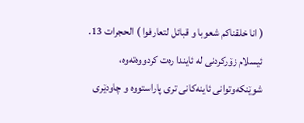( انا خلقناكم شعوبا و قبائل لتعارفوا ) الحجرات 13.
ئیسلام زۆركردنی‌ له‌ ئایندا ره‌ت كردووەته‌وه‌، شوێنكه‌وتوانی‌ ئاینه‌كانی‌ تری‌ پاراستووه‌ و چاودێری‌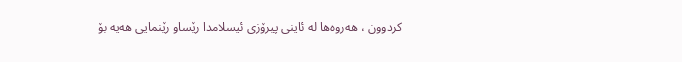كردوون ، هه‌روه‌ها له‌ ئاینی‌ پیرۆزی‌ ئیسلامدا رێساو رێنمایی هه‌یه‌ بۆ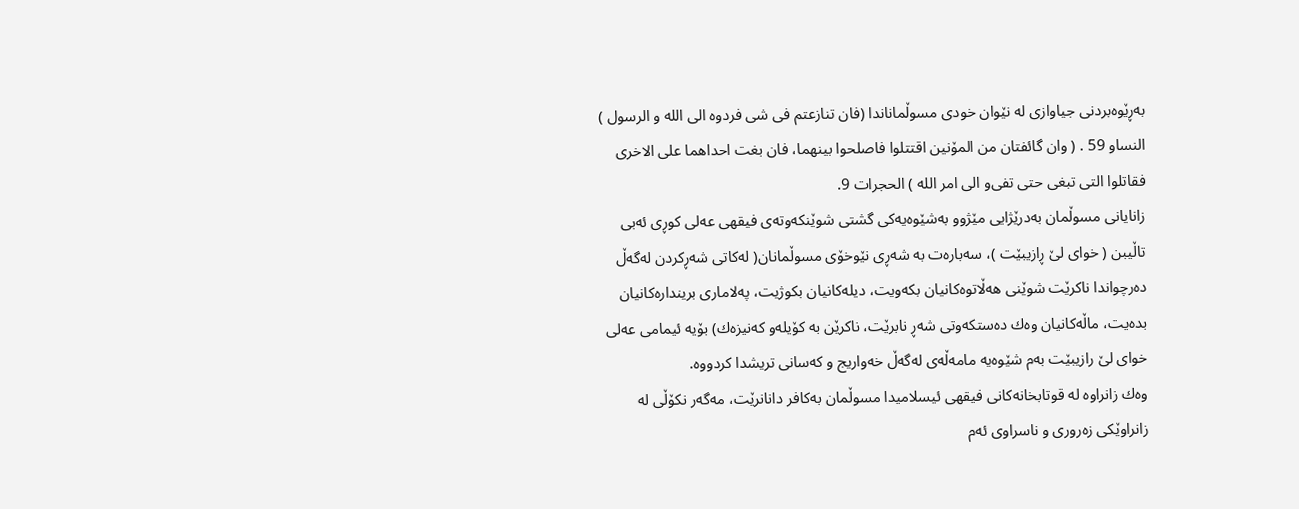به‌ڕێوه‌بردنی‌ جیاوازی‌ له‌ نێوان خودی‌ مسوڵماناندا (فان تنازعتم فی‌ شی فردوه الی‌ الله و الرسول ) النسا‌و 59 . ( وان گائفتان من المۆنین اقتتلوا فاصلحوا بینهما، فان بغت احداهما علی‌ الاخری‌ فقاتلوا التی تبغی حتی‌ تفی‌و الی‌ امر الله ) الحجرات 9.
زانایانی‌ مسوڵمان به‌درێژایی‌ مێژوو به‌شێوه‌یه‌كی‌ گشتی‌ شوێنكه‌وته‌ی‌ فیقهی عه‌لی‌ كوڕی‌ ئه‌بی‌  تاڵیبن ( خوای‌ لێ ڕازیبێت )، سه‌باره‌ت به‌ شه‌ڕی‌ نێوخۆی‌ مسوڵمانان( له‌كاتی‌ شه‌ڕكردن له‌گه‌ڵ ده‌رچواندا ناكرێت شوێنی‌ هه‌ڵاتوه‌كانیان بكه‌ویت، دیله‌كانیان بكوژیت، په‌لاماری‌ برینداره‌كانیان بده‌یت، ماڵه‌كانیان وه‌ك ده‌ستكه‌وتی‌ شه‌ڕ نابرێت، ناكرێن به‌ كۆیله‌و كه‌نیزه‌ك) بۆیه‌ ئیمامی‌ عه‌لی‌ خوای‌ لێ رازیبێت به‌م شێوه‌یه‌ مامه‌ڵه‌ی‌ له‌گه‌ڵ خه‌واریج و كه‌سانی‌ تریشدا كردووه‌.
وه‌ك زانراوه‌ له‌ قوتابخانه‌كانی‌ فیقهی‌ ئیسلامیدا مسوڵمان به‌كافر دانانرێت، مه‌گه‌ر نكۆڵی‌ له‌ زانراوێكی‌ زه‌روری‌ و ناسراوی‌ ئه‌م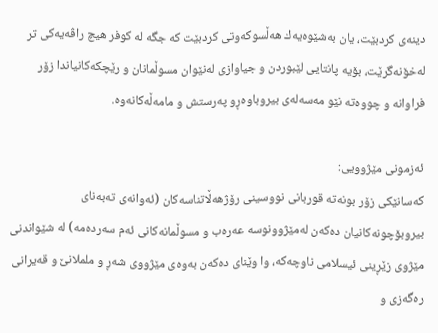دینه‌ی‌ كردبێت، یان به‌شێوه‌یه‌ك هه‌ڵسوكه‌وتی‌ كردبێت كه‌ جگه‌ له‌ كوفر هیچ راڤه‌یه‌كی‌ تر له‌خۆنه‌گرێت، بۆیه‌ پانتایی لێبوردن و جیاوازی‌ له‌نێوان مسوڵمانان و رێچكه‌كانیاندا زۆر فراوانه‌ و چووەته‌ نێو مه‌سه‌له‌ی‌ بیروباوه‌ڕو په‌رستش و مامه‌ڵه‌كانه‌وه‌.

ئه‌زمونی‌ مێژوویی:
كه‌سانێكی‌ زۆر بونه‌ته‌ قوربانی‌ نووسینی‌ رۆژهه‌ڵاتناسه‌كان (ئه‌وانه‌ی‌ ته‌به‌نای  بیروبۆچونه‌كانیان ده‌كه‌ن له‌مێژوونوسه‌ عه‌ره‌ب و مسوڵمانه‌كانی‌ ئه‌م سه‌رده‌مه‌) له‌ شێواندنی‌ مێژوی زێڕینی‌ ئیسلامی‌ ناوچه‌كه‌، وا وێنای‌ ده‌كه‌ن به‌وه‌ی‌ مێژووی‌ شه‌ڕ و ململانێ و قه‌یرانی‌ ره‌گه‌زی‌ و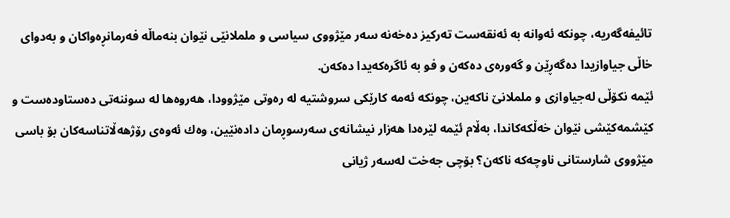تائیفه‌گه‌ریه‌، چونكه‌ ئه‌وانه‌ به‌ ئه‌نقه‌ست ته‌ركیز ده‌خه‌نه‌ سه‌ر مێژووی سیاسی‌ و ململانێی نێوان بنه‌ماڵه‌ فه‌رمانڕه‌واكان و به‌دوای‌ خاڵی‌ جیاوازیدا ده‌گه‌ڕێن و گه‌وره‌ی‌ ده‌كه‌ن و فو به‌ ئاگره‌كه‌یدا ده‌كه‌ن.
ئێمه‌ نكۆڵی‌ له‌جیاوازی‌ و ململانێ ناكه‌ین، چونكه‌ ئه‌مه‌ كارێكی‌ سروشتیه‌ له‌ ره‌وتی‌ مێژوودا، هه‌روه‌ها له‌ سوننه‌تی‌ ده‌ستاوده‌ست و كێشمه‌كێشی‌ نێوان خه‌ڵكه‌كاندا، به‌ڵام ئێمه‌ لێره‌دا هه‌زار نیشانه‌ی‌ سه‌رسوڕمان داده‌نێین، وه‌ك ئه‌وه‌ی‌ رۆژهه‌ڵاتناسه‌كان بۆ باسی‌ مێژووی‌ شارستانی‌ ناوچه‌كه‌ ناكه‌ن؟ بۆچی‌ جه‌خت له‌سه‌ر ژیانی‌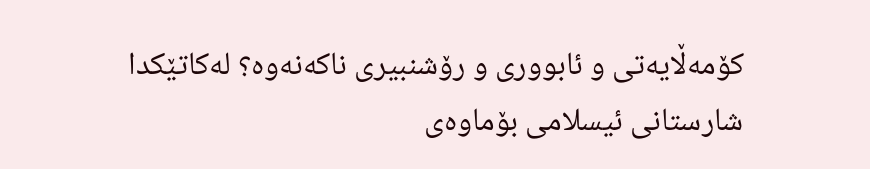كۆمه‌ڵایه‌تی‌ و ئابووری‌ و رۆشنبیری‌ ناكه‌نه‌وه‌؟ له‌كاتێكدا شارستانی‌ ئیسلامی‌ بۆماوه‌ی‌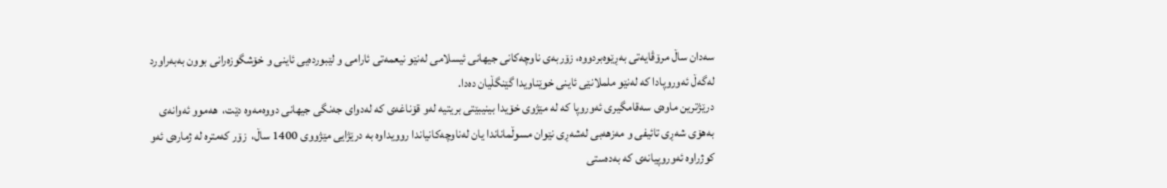سه‌دان ساڵ مرۆڤایه‌تی‌ به‌ڕێوه‌بردووه‌، زۆربه‌ی‌ ناوچه‌كانی‌ جیهانی‌ ئیسلامی‌ له‌نێو نیعمه‌تی‌ ئارامی‌ و لێبورده‌یی ئاینی‌ و خۆشگوزه‌رانی‌ بوون به‌به‌راورد له‌گه‌ڵ ئه‌وروپادا كه‌ له‌نێو ململانێی ئاینی‌ خوێناویدا گێنگڵیان ده‌دا.
درێژترین ماوه‌ی‌ سه‌قامگیری‌ ئه‌وروپا كه‌ له‌ مێژوی‌ خۆیدا بینیبێتی‌ بریتیه‌ له‌و قۆناغه‌ی‌ كه‌ له‌دوای‌ جه‌نگی‌ جیهانی‌ دووه‌مه‌وه‌ دێت،  هه‌موو ئه‌وانه‌ی‌ به‌هۆی‌ شه‌ڕی‌ تائیفی‌ و مه‌زهه‌بی‌ له‌شه‌ڕی‌ نێوان مسوڵماناندا یان له‌ناوچه‌كانیاندا روویداوه‌ به‌ درێژایی مێژووی‌ 1400 ساڵ،  زۆر كه‌متره‌ له‌ ژماره‌ی‌ ئه‌و كوژراوه‌ ئه‌وروپیانه‌ی‌ كه‌ به‌ده‌ستی‌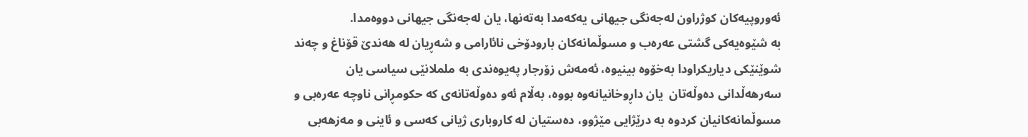ئه‌وروپیه‌كان كوژراون له‌جه‌نگی‌ جیهانی‌ یه‌كه‌مدا به‌ته‌نها، یان له‌جه‌نگی‌ جیهانی‌ دووه‌مدا.
به‌ شێوه‌یه‌كی‌ گشتی‌ عه‌ره‌ب و مسوڵمانه‌كان بارودۆخی‌ نائارامی‌ و شه‌ڕیان له‌ هه‌ندێ قۆناغ و چه‌ند شوێنێكی‌ دیاریكراودا به‌خۆوه‌ بینیوه‌، ئه‌مه‌ش زۆرجار په‌یوه‌ندی‌ به‌ ململانێی سیاسی‌ یان سه‌رهه‌ڵدانی‌ ده‌وڵه‌تان  یان داڕوخانیانه‌وه‌ بووه‌، به‌ڵام ئه‌و ده‌وڵه‌تانه‌ی‌ كه‌ حكومڕانی‌ ناوچه‌ عه‌ره‌بی‌ و مسوڵمانه‌كانیان كردوه‌ به‌ درێژایی مێژوو، ده‌ستیان له‌ كاروباری‌ ژیانی‌ كه‌سی‌ و ئاینی‌ و مه‌زهه‌بی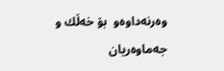وه‌رنه‌داوه‌و  بۆ خه‌ڵك و جه‌ماوه‌ریان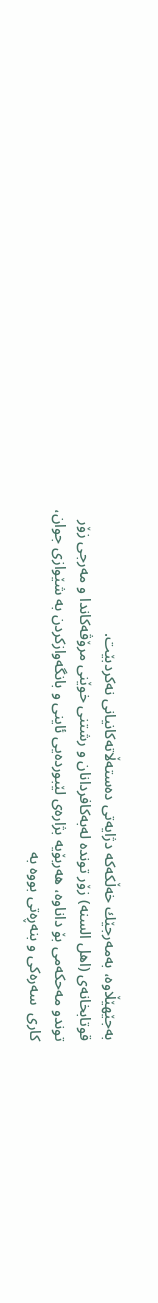به‌جێهێڵاوه‌، به‌مه‌رجێك خه‌ڵكه‌كه‌ دژایه‌تی‌ ده‌سته‌ڵاته‌كانیانی‌ نه‌كردبێت.
قوتابخانه‌ی‌ (اهل السنه‌) زۆر تونده‌ له‌به‌كافردانان و رشتنی‌ خوێنی‌ مرۆڤه‌كاندا و مه‌رجی‌ زۆر توندو مه‌حكه‌می‌ بۆ داناوه‌، هه‌ربۆیه‌ بژاره‌ی‌ لێبورده‌یی‌ ئاینی‌ و بانگه‌وازكردن به‌ شێوازی‌ جوان، كاری‌  سه‌ره‌كی‌ و بنه‌ڕه‌تی‌ بووه‌ به‌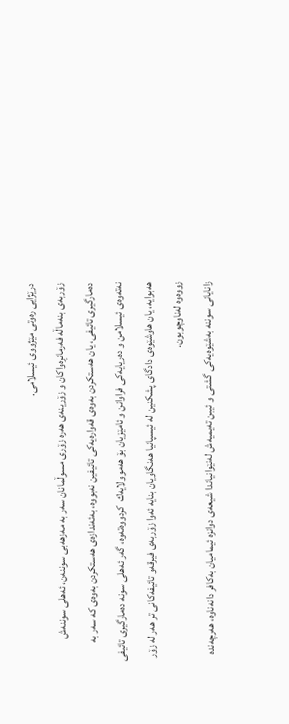درێژایی‌ ره‌وتی‌ مێژووی ئیسلامی‌.
زۆربه‌ی‌ بنه‌ماڵه‌ فه‌رمانڕه‌واكان و زۆرینه‌ی‌ هه‌ره‌ زۆری‌ مسوڵمانان سه‌ر به‌ مه‌زهه‌بی‌ سوننه‌ن، ئه‌هلی‌ سوننه‌ش ده‌مارگیری‌ تائیفی‌، یان هه‌ستكردن به‌وه‌ی‌ قه‌واره‌یه‌كی‌ تائیفین نه‌بووه‌، به‌ئه‌ندازه‌ی‌ هه‌ستكردن به‌وه‌ی‌ كه‌ سه‌ر به‌ نه‌ته‌وه‌ی‌ ئیسلامن و ده‌ریایه‌كی‌ فراوانن و ئامێزیان بۆ هه‌موولایه‌ك  كردووەته‌وه‌، گه‌ر ئه‌هلی‌ سونه‌ ده‌مارگیری‌ تائیفی‌ هه‌بوایه‌، یان هاوشێوه‌ی‌ دادگای پشكنین له‌ ئیسپانیا هه‌نگاویان بنایه‌ ئه‌وا زۆربه‌ی‌ فیرقه‌و تائیفه‌كانی‌ تر هه‌ر له‌ زۆر زووه‌وه‌ له‌ناوچوبون.
زانایانی‌ سوننه‌ به‌شێوه‌یه‌كی‌ گشتی‌ و ئیبن ته‌یمیه‌ش له‌نێوانیاندا شیعه‌ی‌ دوانزه‌ ئیمامیان به‌كافر دانه‌ناوه‌، هه‌رچه‌نده‌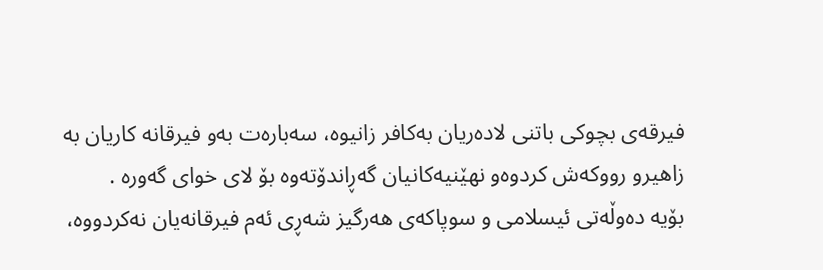فیرقه‌ی‌ بچوكی‌ باتنی‌ لاده‌ریان به‌كافر زانیوه‌، سه‌باره‌ت به‌و فیرقانه‌ كاریان به‌ زاهیرو رووكه‌ش كردوه‌و نهێنیه‌كانیان گه‌ڕاندۆته‌وه‌ بۆ لای‌ خوای‌ گه‌وره‌ .
بۆیه‌ ده‌وڵه‌تی‌ ئیسلامی‌ و سوپاكه‌ی‌ هه‌رگیز شه‌ڕی‌ ئه‌م فیرقانه‌یان نه‌كردووه‌،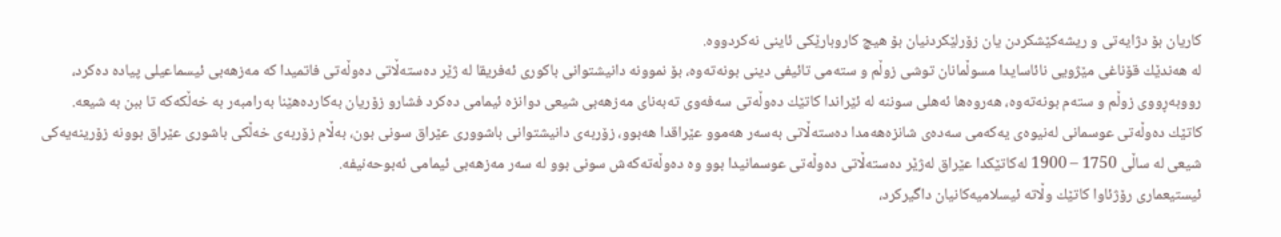كاریان بۆ دژایه‌تی‌ و ریشه‌كێشكردن یان زۆرلێكردنیان بۆ هیچ كاروبارێكی‌ ئاینی‌ نه‌كردووه‌.
له‌ هه‌ندێك قۆناغی‌ مێژویی نائاسایدا مسوڵمانان توشی‌ زوڵم و سته‌می‌ تائیفی‌ دینی‌ بونه‌ته‌وه‌، بۆ نموونه‌ دانیشتوانی‌ باكوری‌ ئه‌فریقا له‌ ژێر ده‌سته‌ڵاتی‌ ده‌وڵه‌تی‌ فاتمیدا كه‌ مه‌زهه‌بی‌ ئیسماعیلی‌ پیاده‌ ده‌كرد، رووبه‌ڕووی‌ زوڵم و سته‌م بونه‌ته‌وه‌، هه‌روه‌ها ئه‌هلی‌ سوننه‌ له‌ ئێراندا كاتێك ده‌وڵه‌تی‌ سه‌فه‌وی‌ ته‌به‌نای مه‌زهه‌بی‌ شیعی‌ دوانزە ئیمامی‌ ده‌كرد فشارو زۆریان به‌كارده‌هێنا به‌رامبه‌ر به‌ خه‌ڵكه‌كه‌ تا ببن به‌ شیعه‌.
كاتێك ده‌وڵه‌تی‌ عوسمانی‌ له‌نیوه‌ی‌ یه‌كه‌می‌ سه‌ده‌ی‌ شانزه‌هه‌مدا ده‌سته‌ڵاتی‌ به‌سه‌ر هه‌موو عێراقدا هه‌بوو، زۆربه‌ی‌ دانیشتوانی‌ باشووری‌ عێراق سونی‌ بون، به‌ڵام زۆربه‌ی‌ خه‌ڵكی‌ باشوری‌ عێراق بوونه‌ زۆرینه‌یه‌كی‌ شیعی‌ له‌ ساڵی‌ 1750 – 1900 له‌كاتێكدا عێراق له‌ژێر ده‌سته‌ڵاتی‌ ده‌وڵه‌تی‌ عوسمانیدا بوو وه‌ ده‌وڵه‌ته‌كه‌ش سونی‌ بوو له‌ سه‌ر مه‌زهه‌بی‌ ئیمامی‌ ئه‌بوحه‌نیفه‌.
ئیستیعماری‌ رۆژئاوا كاتێك وڵاته‌ ئیسلامیه‌كانیان داگیركرد،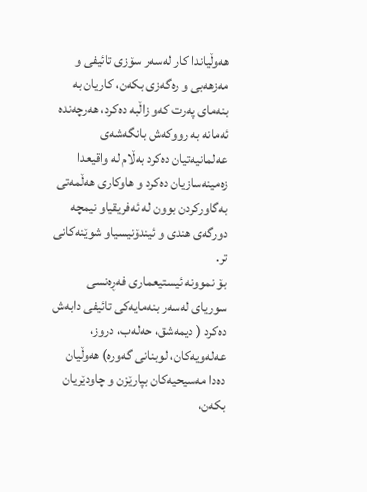هه‌وڵیاندا كار له‌سه‌ر سۆزی‌ تائیفی‌ و مه‌زهه‌بی‌ و ره‌گه‌زی‌ بكه‌ن، كاریان به‌ بنه‌مای‌ په‌رت كه‌و زاڵبه‌ ده‌كرد، هه‌رچه‌نده‌ ئه‌مانه‌ به‌ رووكه‌ش بانگه‌شه‌ی‌ عه‌لمانیه‌تیان ده‌كرد به‌ڵام له‌ واقیعدا زه‌مینه‌سازیان ده‌كرد و هاوكاری‌ هه‌ڵمه‌تی‌ به‌گاوركردن بوون له‌ ئه‌فریقیاو نیمچه‌ دورگه‌ی‌ هندی‌ و ئیندۆنیسیاو شوێنه‌كانی‌ تر.
بۆ نموونه‌ ئیستیعماری‌ فه‌ڕه‌نسی‌ سوریای له‌سه‌ر بنه‌مایه‌كی‌ تائیفی‌ دابه‌ش ده‌كرد ( دیمه‌شق، حه‌له‌ب، دروز، عه‌له‌ویه‌كان، لوبنانی‌ گه‌وره‌) هه‌وڵیان ده‌دا مه‌سیحیه‌كان بپارێزن و چاودێریان بكه‌ن،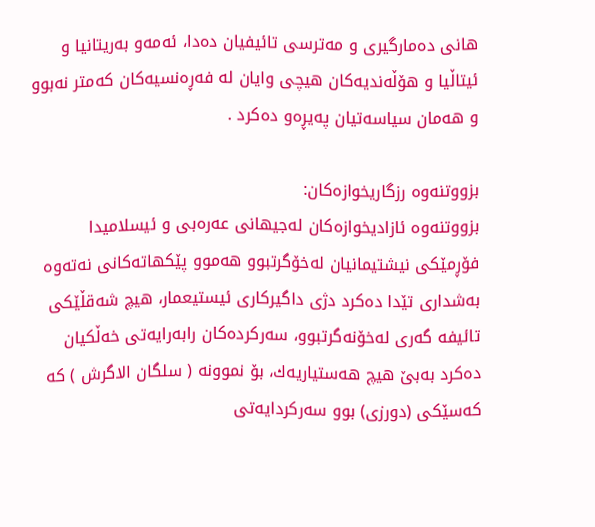هانی‌ ده‌مارگیری‌ و مه‌ترسی‌ تائیفیان ده‌دا، ئه‌مه‌و به‌ریتانیا و ئیتاڵیا و هۆڵه‌ندیه‌كان هیچی‌ وایان له‌ فه‌ڕه‌نسیه‌كان كه‌متر نه‌بوو و هه‌مان سیاسه‌تیان په‌یڕه‌و ده‌كرد .

بزووتنه‌وه‌ رزگاریخوازه‌كان:
بزووتنه‌وه‌ ئازادیخوازه‌كان له‌جیهانی‌ عه‌ره‌بی‌ و ئیسلامیدا فۆڕمێكی‌ نیشتیمانیان له‌خۆگرتبوو هه‌موو پێكهاته‌كانی‌ نه‌ته‌وه‌ به‌شداری‌ تێدا ده‌كرد دژی‌ داگیركاری‌ ئیستیعمار، هیچ شه‌قڵێكی‌ تائیفه‌ گه‌ری‌ له‌خۆنه‌گرتبوو، سه‌ركرده‌كان رابه‌رایه‌تی خه‌ڵكیان ده‌كرد به‌بێ هیچ هه‌ستیاریه‌ك، بۆ نموونه‌ ( سلگان الاگرش ) كه‌ كه‌سێكی‌ (دورزی‌) بوو سه‌ركردایه‌تی‌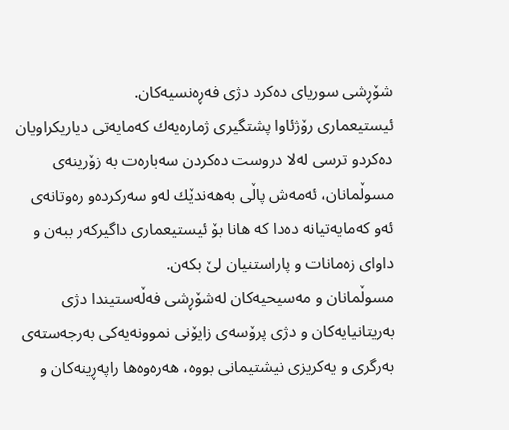شۆڕشی‌ سوریای‌ ده‌كرد دژی‌ فه‌ڕه‌نسیه‌كان.
ئیستیعماری‌ رۆژئاوا پشتگیری‌ ژماره‌یه‌ك كه‌مایه‌تی‌ دیاریكراویان ده‌كردو ترسی‌ له‌لا دروست ده‌كردن سه‌باره‌ت به‌ زۆرینه‌ی‌ مسوڵمانان، ئه‌مه‌ش پاڵی‌ به‌هه‌ندێك له‌و سه‌ركرده‌و ره‌وتانه‌ی‌ ئه‌و كه‌مایه‌تیانه‌ ده‌دا كه‌ هانا بۆ ئیستیعماری‌ داگیركه‌ر ببه‌ن و داوای‌ زه‌مانات و پاراستنیان لێ بكه‌ن.
مسوڵمانان و مه‌سیحیه‌كان له‌شۆڕشی‌ فه‌ڵه‌ستیندا دژی‌ به‌ریتانیایه‌كان و دژی‌ پرۆسه‌ی‌ زایۆنی‌ نموونه‌یه‌كی‌ به‌رجه‌سته‌ی‌ به‌رگری‌ و یه‌كریزی‌ نیشتیمانی‌ بووه‌، هه‌ره‌وه‌ها راپه‌ڕینه‌كان و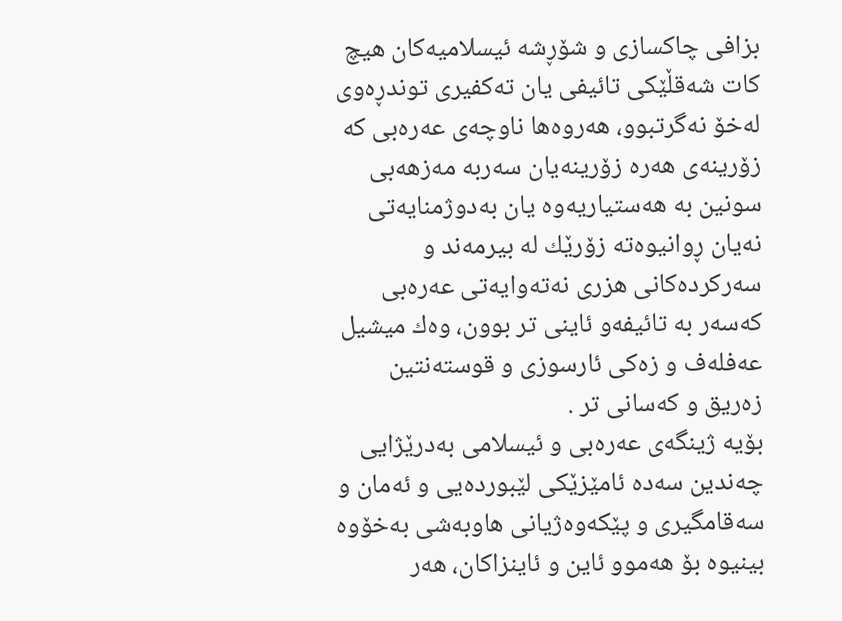بزافی‌ چاكسازی‌ و شۆڕشه‌ ئیسلامیه‌كان هیچ كات شه‌قڵێكی‌ تائیفی‌ یان ته‌كفیری‌ توندڕه‌وی‌ له‌خۆ نه‌گرتبوو، هه‌روه‌ها ناوچه‌ی‌ عه‌ره‌بی‌ كه‌ زۆرینه‌ی‌ هه‌ره‌ زۆرینه‌یان سه‌ربه‌ مه‌زهه‌بی‌ سونین به‌ هه‌ستیاریه‌وه‌ یان به‌دوژمنایه‌تی‌ نه‌یان ڕوانیوه‌ته‌ زۆرێك له‌ بیرمه‌ند و سه‌ركرده‌كانی‌ هزری‌ نه‌تەوایه‌تی‌ عه‌ره‌بی‌ كه‌سه‌ر به‌ تائیفه‌و ئاینی‌ تر بوون، وه‌ك میشیل عه‌فله‌ف و زه‌كی‌ ئارسوزی‌ و قوسته‌نتین زه‌ریق و كه‌سانی‌ تر .
بۆیه‌ ژینگه‌ی‌ عه‌ره‌بی‌ و ئیسلامی‌ به‌درێژایی چه‌ندین سه‌ده‌ ئامێزێكی‌ لێبورده‌یی‌ و ئه‌مان و سه‌قامگیری‌ و پێكه‌وه‌ژیانی‌ هاوبه‌شی‌ به‌خۆوه‌ بینیوه‌ بۆ هه‌موو ئاین و ئاینزاكان، هه‌ر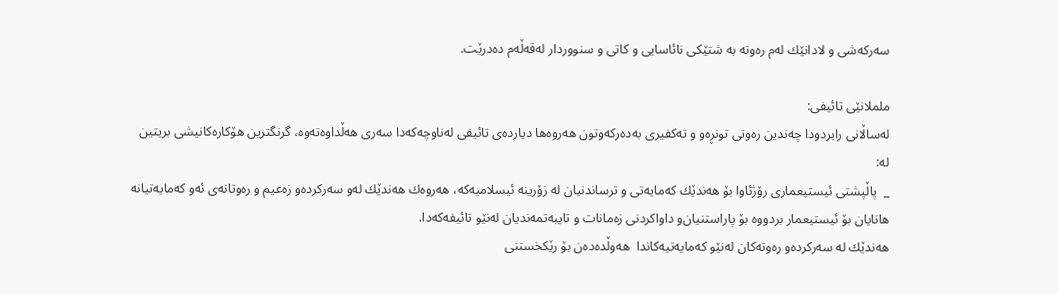سه‌ركه‌شی‌ و لادانێك له‌م ره‌وته‌ به‌ شتێكی‌ نائاسایی و كاتی‌ و سنووردار له‌قه‌ڵه‌م ده‌درێت.

ململانێی تائیفی‌:
له‌ساڵانی‌ رابردودا چه‌ندین ره‌وتی‌ تونڕه‌و و ته‌كفیری‌ به‌ده‌ركه‌وتون هه‌روه‌ها دیارده‌ی‌ تائیفی‌ له‌ناوچه‌كه‌دا سه‌ری‌ هه‌ڵداوه‌ته‌وه‌، گرنگترین هۆكاره‌كانیشی‌ بریتین له‌:
_  پاڵپشتی‌ ئیستیعماری‌ رۆژئاوا بۆ هه‌ندێك كه‌مایه‌تی‌ و ترساندنیان له‌ زۆرینه‌ ئیسلامیه‌كه‌، هه‌روه‌ك هه‌ندێك له‌و سه‌ركرده‌و زه‌عیم و ره‌وتانه‌ی‌ ئه‌و كه‌مایه‌تیانه‌ هانایان بۆ ئیستیعمار بردووه‌ بۆ پاراستنیان‌و داواكردنی‌ زه‌مانات و تایبه‌تمه‌ندیان له‌نێو تائیفه‌كه‌دا.
هه‌ندێك له‌ سه‌ركرده‌و ره‌وته‌كان له‌نێو كه‌مایه‌تیه‌كاندا  هه‌وڵده‌ده‌ن بۆ رێكخستنی‌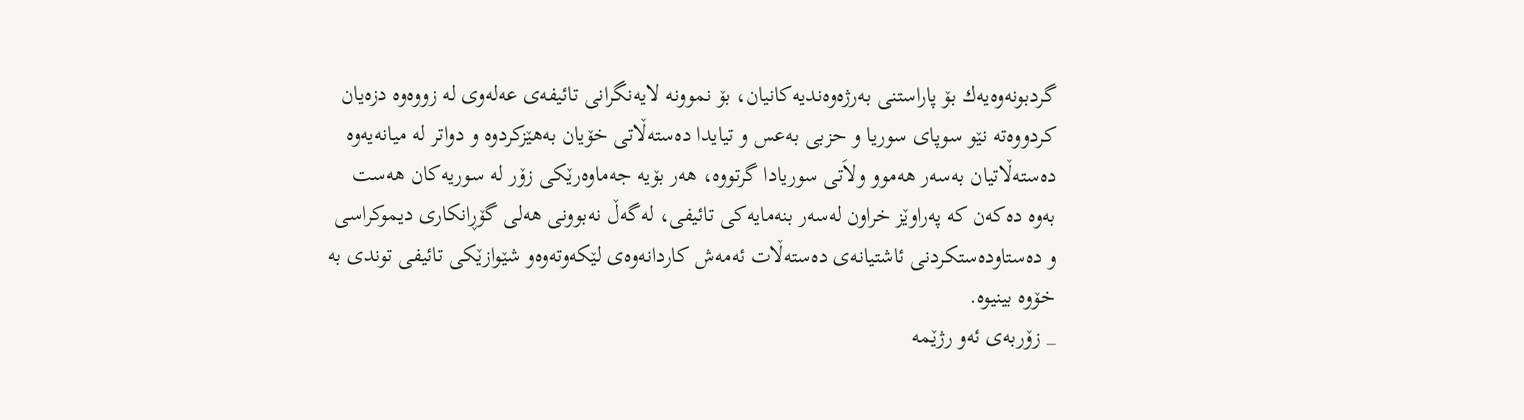گردبونه‌وه‌یه‌ك بۆ پاراستنی‌ به‌رژه‌وه‌ندیه‌كانیان، بۆ نموونه‌ لایه‌نگرانی‌ تائیفه‌ی‌ عه‌له‌وی له‌ زووه‌وه‌ دزه‌یان كردووەته‌ نێو سوپای‌ سوریا و حزبی‌ به‌عس و تیایدا ده‌سته‌ڵاتی خۆیان به‌هێزكردوه‌ و دواتر له‌ میانه‌یه‌وه‌ ده‌سته‌ڵاتیان به‌سه‌ر هه‌موو ولاَتی‌ سوریادا گرتووه‌، هه‌ر بۆیه‌ جه‌ماوه‌رێكی‌ زۆر له‌ سوریه‌كان هه‌ست به‌وه‌ ده‌كه‌ن كه‌ په‌راوێز خراون له‌سه‌ر بنه‌مایه‌كی‌ تائیفی‌، له‌گه‌ڵ نه‌بوونی‌ هه‌لی‌ گۆڕانكاری‌ دیموكراسی‌ و ده‌ستاوده‌ستكردنی‌ ئاشتیانه‌ی‌ ده‌سته‌ڵات ئه‌مه‌ش كاردانه‌وه‌ی‌ لێكه‌وته‌وه‌و شێوازێكی‌ تائیفی‌ توندی‌ به‌ خۆوه‌ بینیوه‌.
_ زۆربه‌ی‌ ئه‌و رژێمه‌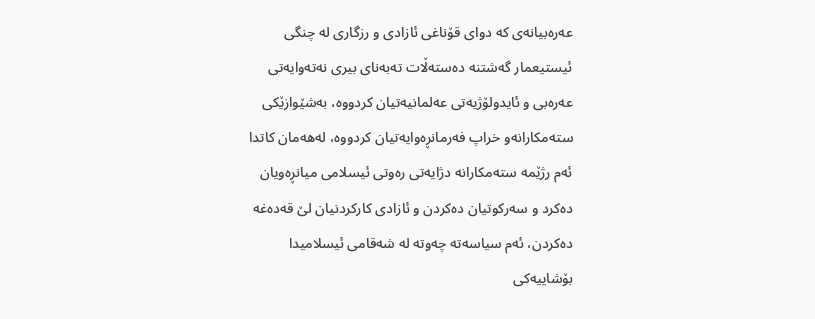عه‌ره‌بیانه‌ی‌ كه‌ دوای‌ قۆناغی‌ ئازادی‌ و رزگاری‌ له‌ چنگی‌ ئیستیعمار گه‌شتنه‌ ده‌سته‌ڵات ته‌به‌نای بیری‌ نه‌ته‌وایه‌تی‌ عه‌ره‌بی‌ و ئاید‌ولۆژیه‌تی‌ عه‌لمانیه‌تیان كردووه‌، به‌شێوازێكی‌ سته‌مكارانه‌و خراپ فه‌رمانڕه‌وایه‌تیان كردووه‌، له‌هه‌مان كاتدا ئه‌م رژێمه‌ سته‌مكارانه‌ دژایه‌تی‌ ره‌وتی‌ ئیسلامی‌ میانڕه‌ویان ده‌كرد و سه‌ركوتیان ده‌كردن و ئازادی‌ كاركردنیان لێ قه‌ده‌غه‌ ده‌كردن، ئه‌م سیاسه‌ته‌ چه‌وته‌ له‌ شه‌قامی ئیسلامیدا بۆشاییه‌كی‌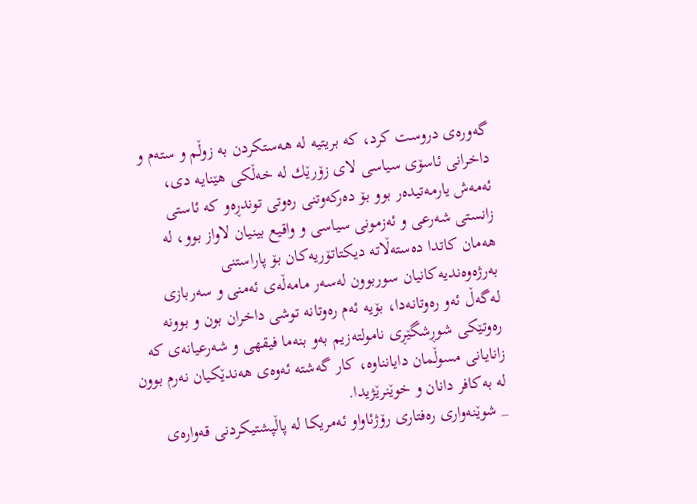گه‌وره‌ی‌ دروست كرد، كه‌ بریتیه‌ له‌ هه‌ستكردن به‌ زوڵم و سته‌م و داخرانی‌ ئاسۆی سیاسی‌ لای‌ زۆرێك له‌ خه‌ڵكی‌ هێنایه‌ دی‌، ئه‌مه‌ش یارمه‌تیده‌ر بوو بۆ ده‌ركه‌وتنی‌ ره‌وتی‌ توندڕه‌و كه‌ ئاستی‌ زانستی‌ شه‌رعی‌ و ئه‌زمونی‌ سیاسی و واقیع بینیان لاواز بوو، له‌ هه‌مان كاتدا ده‌سته‌ڵاته‌ دیكتاتۆریه‌كان بۆ پاراستنی‌ به‌رژه‌وه‌ندیه‌كانیان سوربوون له‌سه‌ر مامه‌ڵه‌ی‌ ئه‌منی‌ و سه‌ربازی‌ له‌گه‌ڵ ئه‌و ره‌وتانه‌دا، بۆیه‌ ئه‌م ره‌وتانه‌ توشی‌ داخران بون و بوونه‌ ره‌وتێكی‌ شوڕشگێڕی‌ نامولته‌زیم به‌و بنه‌ما فیقهی‌ و شه‌رعیانه‌ی‌ كه‌ زانایانی‌ مسوڵمان دایانناوه‌، كار گه‌شته‌ ئه‌وه‌ی‌ هه‌ندێكیان نه‌رم بوون له‌ به‌كافر دانان و خوێنرێژیدا.
_ شوێنه‌واری‌ ره‌فتاری‌ رۆژئاواو ئه‌مریكا له‌ پاڵپشتیكردنی‌ قه‌واره‌ی‌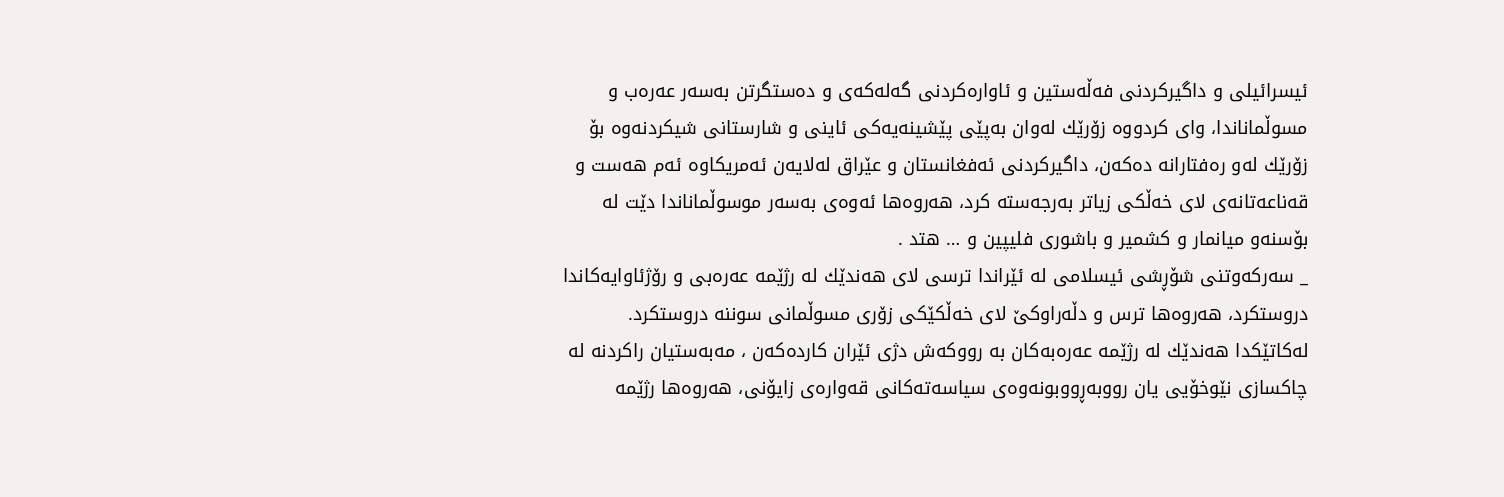ئیسرائیلی‌ و داگیركردنی‌ فه‌ڵه‌ستین و ئاواره‌كردنی‌ گه‌له‌كه‌ی و ده‌ستگرتن به‌سه‌ر عه‌ره‌ب و مسوڵماناندا، وای‌ كردووه‌ زۆرێك له‌وان به‌پێی پێشینه‌یه‌كی‌ ئاینی‌ و شارستانی‌ شیكردنه‌وه‌ بۆ زۆرێك له‌و ره‌فتارانه‌ ده‌كه‌ن، داگیركردنی‌ ئه‌فغانستان و عێراق له‌لایه‌ن ئه‌مریكاوه‌ ئه‌م هه‌ست و قه‌ناعه‌تانه‌ی‌ لای‌ خه‌ڵكی‌ زیاتر به‌رجه‌سته‌ كرد، هه‌روه‌ها ئه‌وه‌ی‌ به‌سه‌ر موسوڵماناندا دێت له‌ بۆسنه‌و میانمار و كشمیر و باشوری‌ فلیپین و … هتد .
_ سه‌ركه‌وتنی‌ شۆڕشی‌ ئیسلامی‌ له‌ ئێراندا ترسی‌ لای‌ هه‌ندێك له‌ رژێمه‌ عه‌ره‌بی‌ و رۆژئاوایه‌كاندا دروستكرد، هه‌روه‌ها ترس و دڵه‌راوكێ لای‌ خه‌ڵكێكی‌ زۆری‌ مسوڵمانی‌ سوننه‌ دروستكرد.
له‌كاتێكدا هه‌ندێك له‌ رژێمه‌ عه‌ره‌به‌كان به‌ رووكه‌ش دژی‌ ئێران كارده‌كه‌ن ، مه‌به‌ستیان راكردنه‌ له‌ چاكسازی‌ نێوخۆیی یان رووبه‌ڕووبونه‌وه‌ی‌ سیاسه‌ته‌كانی‌ قه‌واره‌ی‌ زایۆنی‌، هه‌روه‌ها رژێمه‌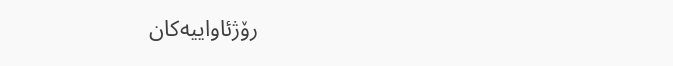رۆژئاواییه‌كان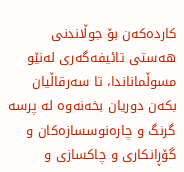كارده‌كه‌ن بۆ جوڵاندنی‌ هه‌ستی‌ تائیفه‌گه‌ری‌ له‌نێو مسوڵماناندا، تا سه‌رقاڵیان بكه‌ن دوریان بخه‌نه‌وه‌ له‌ پرسه‌ گرنگ و چاره‌نوسسازه‌كان و گۆڕانكاری‌ و چاكسازی‌ و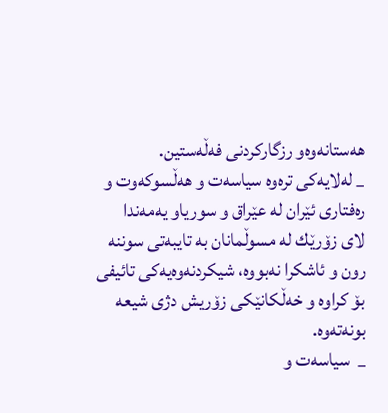هه‌ستانه‌وه‌و رزگاركردنی‌ فه‌ڵه‌ستین.
_ له‌لایه‌كی‌ تره‌وه‌ سیاسه‌ت و هه‌ڵسوكه‌وت و ره‌فتاری‌ ئێران له‌ عێراق و سوریاو یه‌مه‌ندا لای‌ زۆرێك له‌ مسوڵمانان به‌ تایبه‌تی‌ سوننه‌ رون و ئاشكرا نه‌بووه‌، شیكردنه‌وه‌یه‌كی‌ تائیفی‌ بۆ كراوه‌ و خه‌ڵكانێكی‌ زۆریش دژی‌ شیعه‌ بونه‌ته‌وه‌.
_  سیاسه‌ت و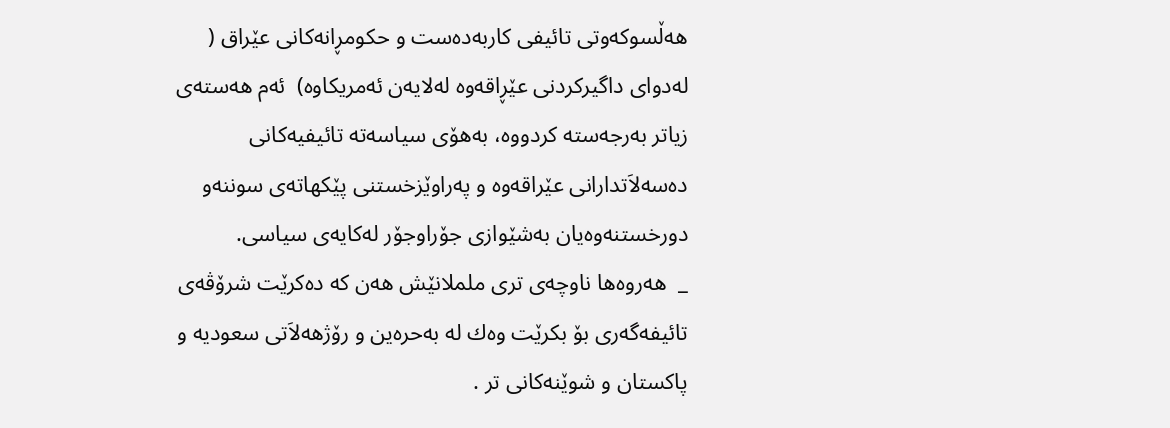هه‌ڵسوكه‌وتی‌ تائیفی‌ كاربه‌ده‌ست و حكومڕانه‌كانی‌ عێراق ( له‌دوای‌ داگیركردنی‌ عێڕاقه‌وه‌ له‌لایه‌ن ئه‌مریكاوه‌)  ئه‌م هه‌سته‌ی‌ زیاتر به‌رجه‌سته‌ كردووه‌، به‌هۆی‌ سیاسه‌ته‌ تائیفیه‌كانی‌ ده‌سه‌لاَتدارانی‌ عێراقه‌وه‌ و په‌راوێزخستنی‌ پێكهاته‌ی‌ سوننه‌و دورخستنه‌وه‌یان به‌شێوازی‌ جۆراوجۆر له‌كایه‌ی‌ سیاسی.
_  هه‌روه‌ها ناوچه‌ی‌ تری‌ ململانێش هه‌ن كه‌ ده‌كرێت شرۆڤه‌ی‌ تائیفه‌گه‌ری‌ بۆ بكرێت وه‌ك له‌ به‌حره‌ین و رۆژهه‌لاَتی‌ سعودیه‌ و پاكستان و شوێنه‌كانی‌ تر .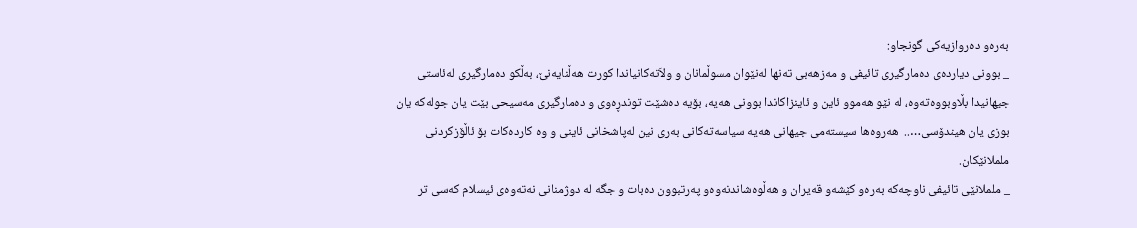به‌ره‌و ده‌روازیه‌كی‌ گونجاو:
_ بوونی‌ دیارده‌ی‌ ده‌مارگیری‌ تائیفی‌ و مه‌زهه‌بی‌ ته‌نها له‌نێوان مسوڵمانان و ولاَته‌كانیاندا كورت هه‌ڵنایه‌نێ، به‌ڵكو ده‌مارگیری‌ له‌ئاستی‌ جیهانیدا بڵاوبووەته‌وه‌، له‌ نێو هه‌موو ئاین و ئاینزاكاندا بوونی‌ هه‌یه‌، بۆیه‌ ده‌شێت توندڕه‌وی‌ و ده‌مارگیری‌ مه‌سیحی‌ بێت یان جوله‌كه‌ یان بوزی‌ یان هیندۆسی‌…..  هه‌روه‌ها سیسته‌می‌ جیهانی‌ هه‌یه‌ سیاسه‌ته‌كانی‌ به‌ری نین له‌پاشخانی‌ ئاینی‌ و وه‌ كارده‌كات بۆ ئاڵۆزكردنی‌ ململانێكان.
_ ململانێی تائیفی‌ ناوچه‌كه‌ به‌ره‌و كێشه‌و قه‌یران و هه‌ڵوه‌شاندنه‌وه‌و په‌رتبوون ده‌بات و جگه‌ له‌ دوژمنانی‌ نه‌ته‌وه‌ی‌ ئیسلام كه‌سی‌ تر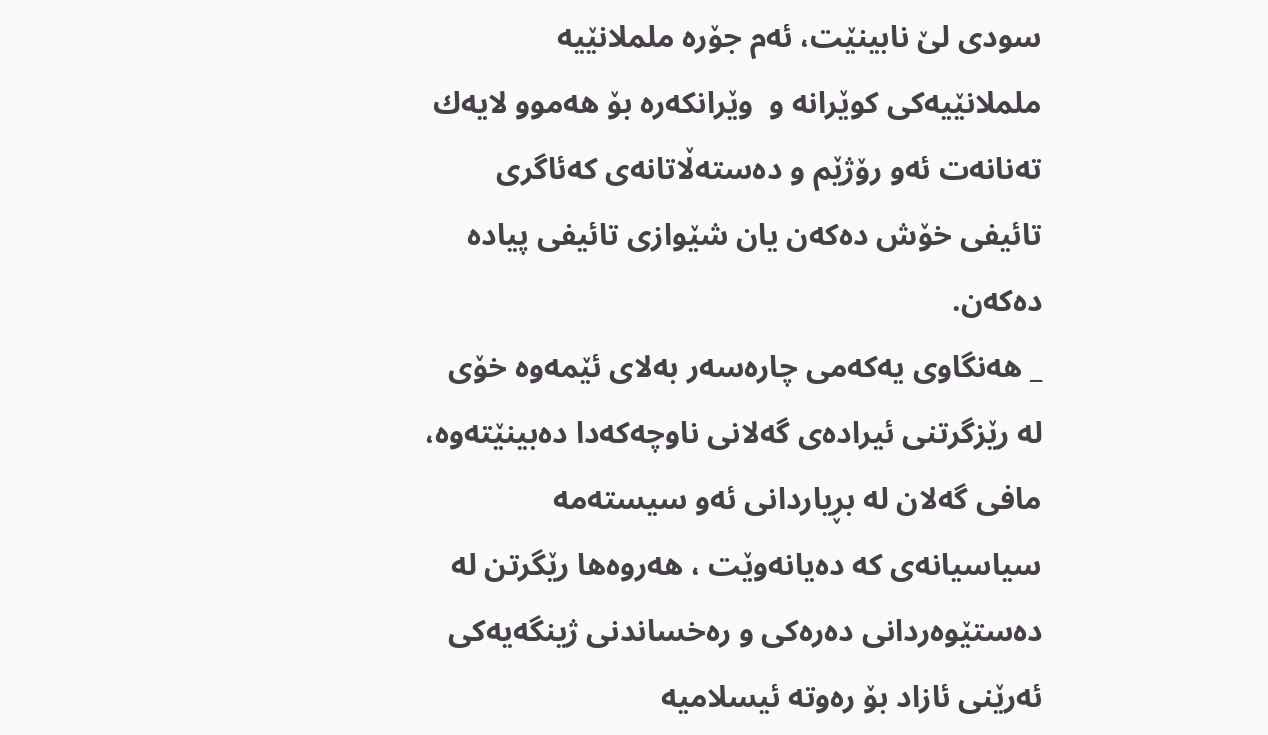سودی‌ لێ نابینێت، ئه‌م جۆره‌ ململانێیه‌ ململانێیه‌كی‌ كوێرانه‌ و  وێرانكه‌ره‌ بۆ هه‌موو لایه‌ك ته‌نانه‌ت ئه‌و رۆژێم و ده‌سته‌ڵاتانه‌ی‌ كه‌ئاگری‌ تائیفی‌ خۆش ده‌كه‌ن یان شێوازی‌ تائیفی پیاده‌ ده‌كه‌ن.
_ هه‌نگاوی‌ یه‌كه‌می‌ چاره‌سه‌ر به‌لای‌ ئێمه‌وه‌ خۆی‌ له‌ رێزگرتنی‌ ئیراده‌ی‌ گه‌لانی‌ ناوچه‌كه‌دا ده‌بینێته‌وه‌، مافی گه‌لان له‌ بڕیاردانی‌ ئه‌و سیسته‌مه‌ سیاسیانه‌ی‌ كه‌ ده‌یانه‌وێت ، هه‌روه‌ها رێگرتن له‌ ده‌ستێوه‌ردانی‌ ده‌ره‌كی‌ و ره‌خساندنی‌ ژینگه‌یه‌كی‌ ئه‌رێنی‌ ئازاد بۆ ره‌وته‌ ئیسلامیه‌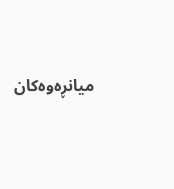میانڕه‌وه‌كان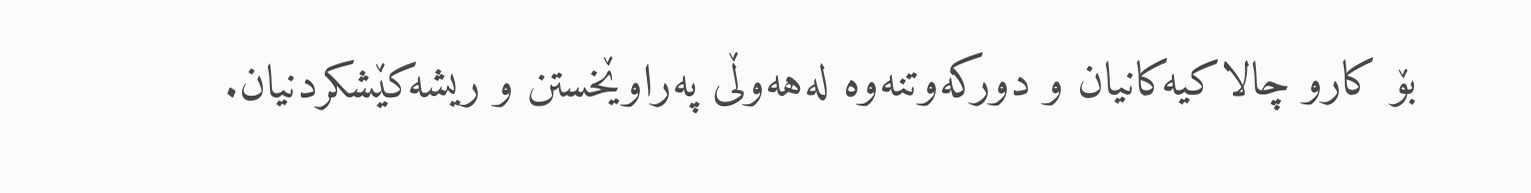بۆ كارو چالاكیه‌كانیان و دوركه‌وتنه‌وه‌ له‌هه‌وڵی‌ په‌راوێخستن و ریشه‌كێشكردنیان.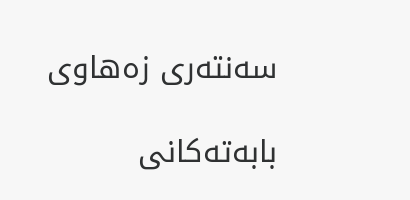سەنتەری زەھاوی

بابەتەكانی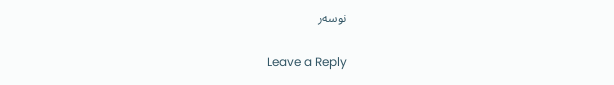نوسەر

Leave a Reply